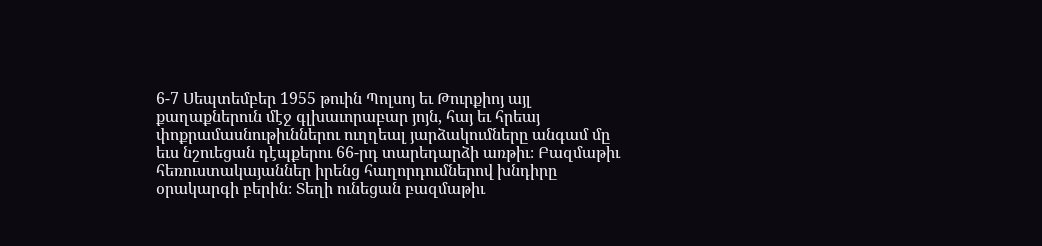6-7 Սեպտեմբեր 1955 թուին Պոլսոյ եւ Թուրքիոյ այլ քաղաքներուն մէջ գլխաւորաբար յոյն, հայ եւ հրեայ փոքրամասնութիւններու ուղղեալ յարձակումները անգամ մը եւս նշուեցան դէպքերու 66-րդ տարեդարձի առթիւ։ Բազմաթիւ հեռուստակայաններ իրենց հաղորդումներով խնդիրը օրակարգի բերին։ Տեղի ունեցան բազմաթիւ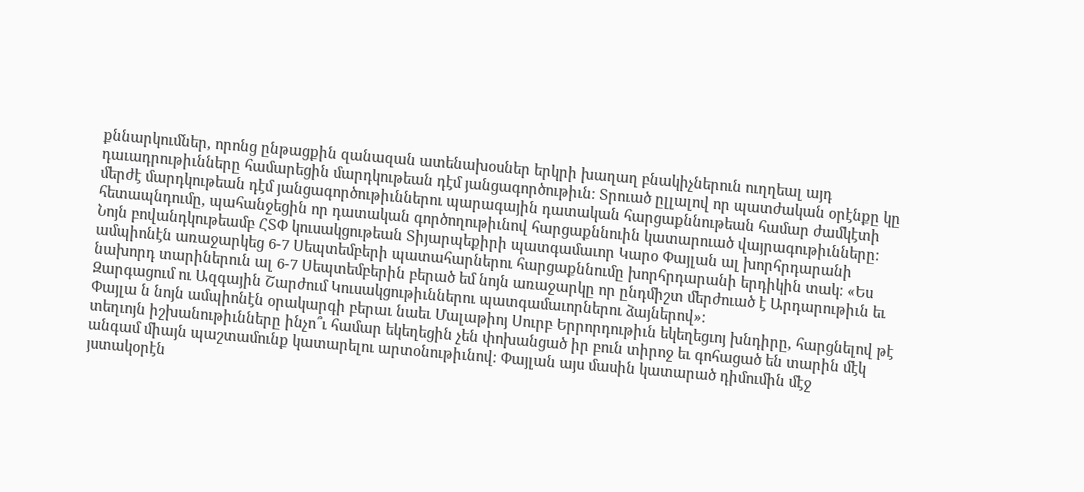քննարկումներ, որոնց ընթացքին զանազան ատենախօսներ երկրի խաղաղ բնակիչներուն ուղղեալ այդ դաւադրութիւնները համարեցին մարդկութեան դէմ յանցագործութիւն։ Տրուած ըլլալով որ պատժական օրէնքը կը մերժէ մարդկութեան դէմ յանցագործութիւններու պարագային դատական հարցաքննութեան համար ժամկէտի հետապնդումը, պահանջեցին որ դատական գործողութիւնով հարցաքննուին կատարուած վայրագութիւնները։ Նոյն բովանդկութեամբ ՀՏՓ կուսակցութեան Տիյարպեքիրի պատգամաւոր Կարօ Փայլան ալ խորհրդարանի ամպիոնէն առաջարկեց 6-7 Սեպտեմբերի պատահարներու հարցաքննումը խորհրդարանի երդիկին տակ։ «Ես նախորդ տարիներուն ալ 6-7 Սեպտեմբերին բերած եմ նոյն առաջարկը որ ընդմիշտ մերժուած է Արդարութիւն եւ Զարգացում ու Ազգային Շարժում Կուսակցութիւններու պատգամաւորներու ձայներով»։
Փայլա ն նոյն ամպիոնէն օրակարգի բերաւ նաեւ Մալաթիոյ Սուրբ Երրորդութիւն եկեղեցւոյ խնդիրը, հարցնելով թէ տեղւոյն իշխանութիւնները ինչո՞ւ համար եկեղեցին չեն փոխանցած իր բուն տիրոջ եւ գոհացած են տարին մէկ անգամ միայն պաշտամունք կատարելու արտօնութիւնով։ Փայլան այս մասին կատարած դիմումին մէջ յստակօրէն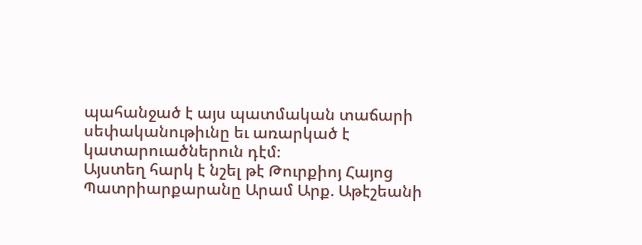պահանջած է այս պատմական տաճարի սեփականութիւնը եւ առարկած է կատարուածներուն դէմ։
Այստեղ հարկ է նշել թէ Թուրքիոյ Հայոց Պատրիարքարանը Արամ Արք. Աթէշեանի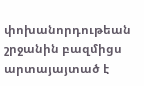փոխանորդութեան շրջանին բազմիցս արտայայտած է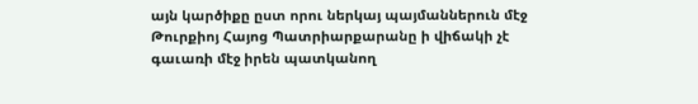այն կարծիքը ըստ որու ներկայ պայմաններուն մէջ Թուրքիոյ Հայոց Պատրիարքարանը ի վիճակի չէ գաւառի մէջ իրեն պատկանող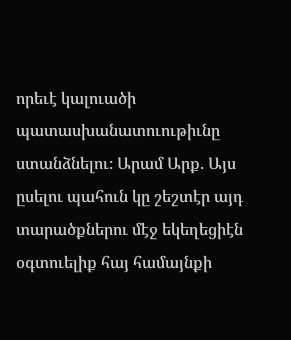որեւէ կալուածի պատասխանատուութիւնը ստանձնելու։ Արամ Արք. Այս ըսելու պահուն կը շեշտէր այդ տարածքներու մէջ եկեղեցիէն օգտուելիք հայ համայնքի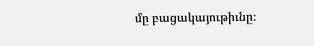մը բացակայութիւնը։